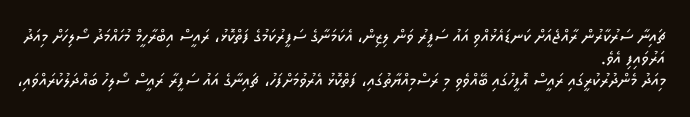ޗައިނާ ސަރުކާރުން ރާއްޖެއަށް ކަނޑައެޅުއްވި އައު ސަފީރު ވަން ލިޒިން، އެކަމަނާގެ ސަފީރުކަމުގެ ފަތްކޮޅު، ރައީސް އިބްރާހީމް މުހައްމަދު ސޯލިހަށް މިއަދު އަރުވައިފި އެވެ.
މިއަދު މެންދުރުކުރީގައި ރައީސް އޮފީހުގައި ބޭއްވެވި މި ރަސްމިއްޔާތުގައި، ފަތްކޮޅު އެރުވުމަށްފަހު، ޗައިނާގެ އައު ސަފީރާ ރައީސް ސޯލިހު ބައްދަލުކުރައްވައި،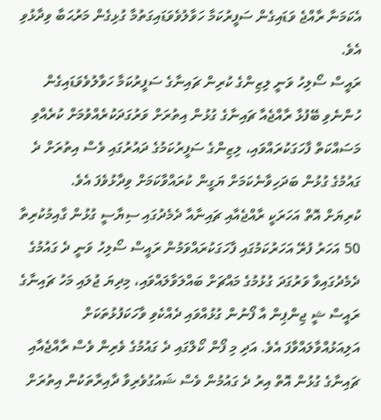އެކަމަނާ ރާއްޖެ ވަޑައިގެން ސަފީރުކަމާ ހަވާލުވެވަޑައިގަތުމާ ގުޅިގެން މަރުޙަބާ ވިދާޅުވި އެވެ.
ރައީސް ސޯލިހު ވަނީ ލިޒިންގެ ކުރިން ޗައިނާގެ ސަފީރުކަމާ ހަވާލުވެވަޑައިގެން ހުންނެވި ބޭފުޅާ ރާއްޖެއާ ޗައިނާގެ ގުޅުން އިތުރަށް ވަރުގަދަކުރެއްވުމަށް ކުރެއްވި މަސައްކަތް ފާހަގަކުރައްވައި، ލިޒިންގެ ސަފީރުކަމުގެ ދައުރުގައި ވެސް އިތުރަށް ދެ ގައުމުގެ ގުޅުން ބަދަހިވާނެކަމަށް ޔަގީން ކުރައްވާކަމަށް ވިދާޅުވެފަ އެވެ.
ކުރިޔަށް އޮތް އަހަރަކީ ރާއްޖެއާއި ޗައިނާއާ ދެމެދުގައި ސިޔާސީ ގުޅުން ގާއިމުކުރިތާ 50 އަހަރު ފުރޭ އަހަރުކަމުގައި ފާހަގަކުރައްވަމުން ރައީސް ސޯލިހު ވަނީ ދެ ގައުމުގެ ދެމެދުގައިވާ ވަރުގަދަ ގުޅުމުގެ މައްޗަށް ބައްލަވާލައްވައި، މިދިޔަ ޖުލައި މަހު ޗައިނާގެ ރައީސް ޝީ ޖިންޕިން އާ ފޯނުން ގުޅުއްވައި ދެއްކެވި ވާހަކަފުޅުތަކަށް އަލިއަޅުއްވާލައްވާފަ އެވެ. އަދި މި ފޯން ކޯލްގައި ދެ ގައުމުގެ ވެރިން ވެސް ރާއްޖެއާއި ޗައިނާގެ ގުޅުން އޮތް އިރު ދެ ގައުމުން ވެސް ޝައުގުވެރިވާ ދާއިރާތަކުން އިތުރަށް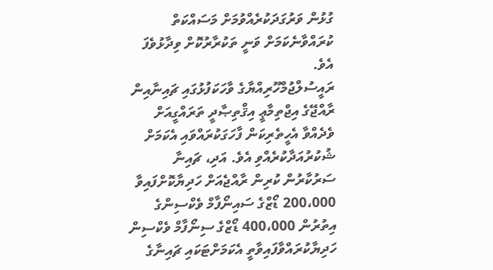ގުޅުން ވަރުގަދަކުރެއްވުމަށް މަސައްކަތް ކުރައްވާނެކަމަށް ވަނީ ތަކުރާރުކޮށް ވިދާޅުވެފަ އެވެ.
ރައީސުލްޖުމްހޫރިއްޔާގެ ވާހަކަފުޅުގައި ޗައިނާއިން ރާއްޖޭގެ އިޖްތިމާޢީ އިޤްތިޞާދީ ތަރައްގީއަށް ވެދެއްވާ އެހީތެރިކަން ފާހަގަކުރައްވައި އެކަމަށް ޝުކުރުއަދާކުރެއްވި އެވެ. އަދި، ޗައިނާ ސަރުކާރުން ކުރިން ރާއްޖެއަށް ހަދިޔާކޮށްފައިވާ 200،000 ޑޯޒްގެ ސައިނޯފާމް ވެކްސިންގެ އިތުރުން 400،000 ޑޯޒްގެ ސިނޯފާމް ވެކްސިން ހަދިޔާކުރައްވާފައިވާތީ އެކަމަށްޓަކައި ޗައިނާގެ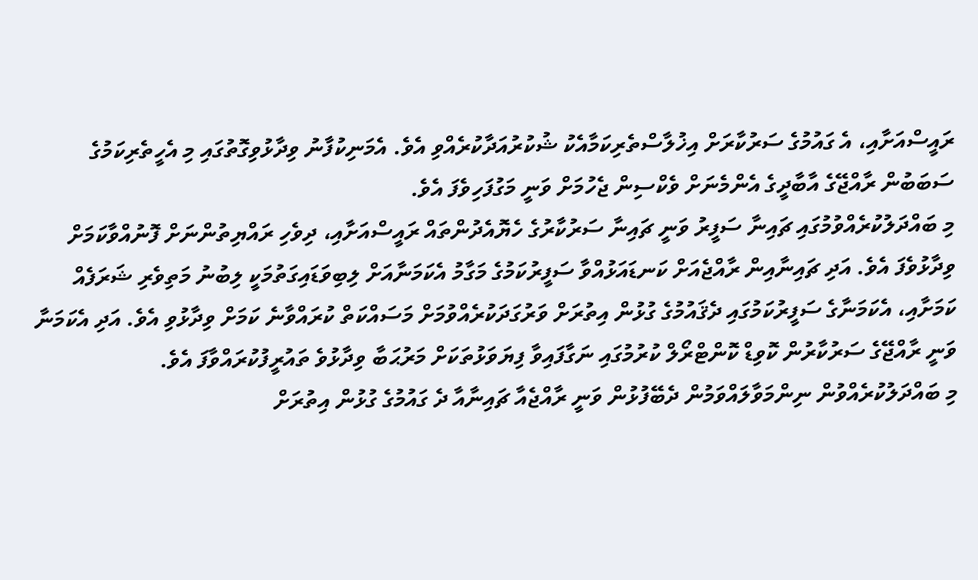ރައީސްއަށާއި، އެ ގައުމުގެ ސަރުކާރަށް އިޚުލާސްތެރިކަމާއެކު ޝުކުރުއަދާކުރެއްވި އެވެ. އެމަނިކުފާނު ވިދާޅުވިގޮތުގައި މި އެހީތެރިކަމުގެ ސަބަބުން ރާއްޖޭގެ އާބާދީގެ އެންމެނަށް ވެކްސިން ޖެހުމަށް ވަނީ މަގުފަހިވެފަ އެވެ.
މި ބައްދަލުކުރެއްވުމުގައި ޗައިނާ ސަފީރު ވަނީ ޗައިނާ ސަރުކާރުގެ ހެޔޮއެދުންތައް ރައީސްއަށާއި، ދިވެހި ރައްޔިތުންނަށް ފޮނުއްވާކަމަށް ވިދާޅުވެފަ އެވެ. އަދި ޗައިނާއިން ރާއްޖެއަށް ކަނޑައަޅުއްވާ ސަފީރުކަމުގެ މަގާމު އެކަމަނާއަށް ލިބިވަޑައިގަތުމަކީ ލިބުނު މަތިވެރި ޝަރަފެއް ކަމަށާއި، އެކަމަނާގެ ސަފީރުކަމުގައި ދެޤައުމުގެ ގުޅުން އިތުރަށް ވަރުގަދަކުރެއްވުމަށް މަސައްކަތް ކުރައްވާނެ ކަމަށް ވިދާޅުވި އެވެ. އަދި އެކަމަނާ ވަނީ ރާއްޖޭގެ ސަރުކާރުން ކޮވިޑް ކޮންޓްރޯލް ކުރުމުގައި ނަގާފައިވާ ފިޔަވަޅުތަކަށް މަރުޙަބާ ވިދާޅުވެ ތައުރީފުކުރައްވާފަ އެވެ.
މި ބައްދަލުކުރެއްވުން ނިންމަވާލައްވަމުން ދެބޭފުޅުން ވަނީ ރާއްޖެއާ ޗައިނާއާ ދެ ގައުމުގެ ގުޅުން އިތުރަށް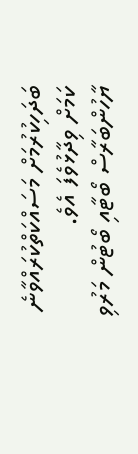ބަދަހިކުރުމަށް މަސައްކަތްކުރައްވާނެ ކަމަށް ވިދާޅުވެފަ އެވެ.
ޔާހުންބަރާސް ބޯޓާއި ބޯޓުން މަރުވި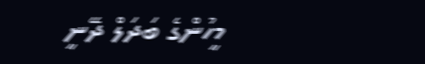މީހުންގެ ބަދަލް ދޭނީ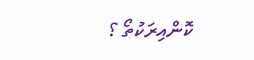ކޮންއިރަކުތޯ ؟